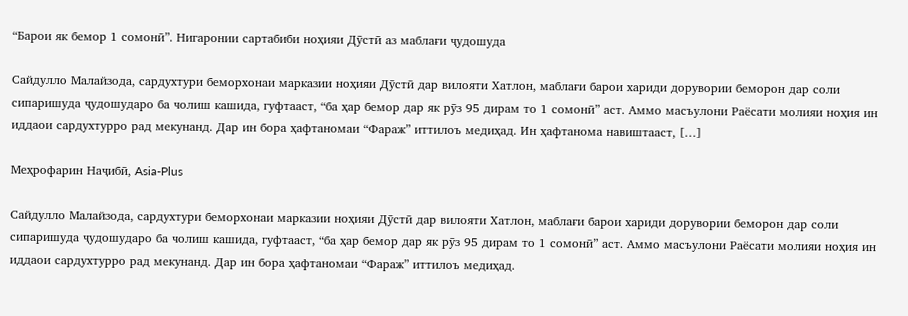“Барои як бемор 1 сомонӣ”. Нигаронии сартабиби ноҳияи Дӯстӣ аз маблағи ҷудошуда

Сайдулло Малайзода, сардухтури беморхонаи марказии ноҳияи Дӯстӣ дар вилояти Хатлон, маблағи барои хариди дорувории беморон дар соли сипаришуда ҷудошударо ба чолиш кашида, гуфтааст, “ба ҳар бемор дар як рӯз 95 дирам то 1 сомонӣ” аст. Аммо масъулони Раёсати молияи ноҳия ин иддаои сардухтурро рад мекунанд. Дар ин бора ҳафтаномаи “Фараж” иттилоъ медиҳад. Ин ҳафтанома навиштааст, […]

Меҳрофарин Наҷибӣ, Asia-Plus

Сайдулло Малайзода, сардухтури беморхонаи марказии ноҳияи Дӯстӣ дар вилояти Хатлон, маблағи барои хариди дорувории беморон дар соли сипаришуда ҷудошударо ба чолиш кашида, гуфтааст, “ба ҳар бемор дар як рӯз 95 дирам то 1 сомонӣ” аст. Аммо масъулони Раёсати молияи ноҳия ин иддаои сардухтурро рад мекунанд. Дар ин бора ҳафтаномаи “Фараж” иттилоъ медиҳад.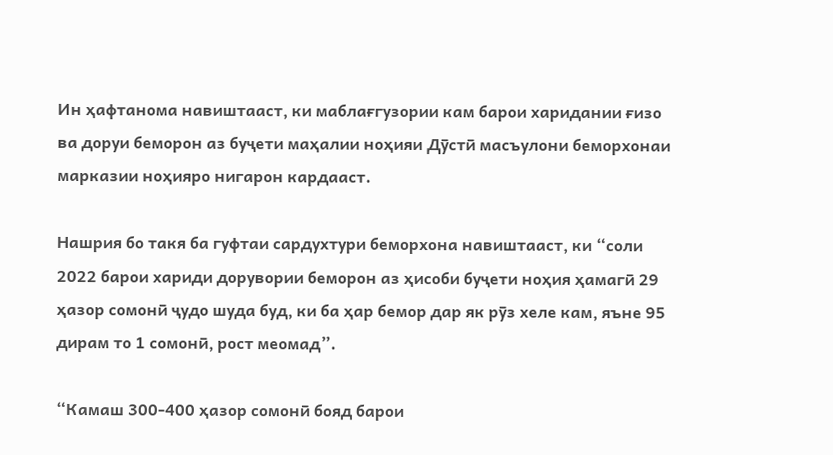Ин ҳафтанома навиштааст, ки маблағгузории кам барои харидании ғизо ва доруи беморон аз буҷети маҳалии ноҳияи Дӯстӣ масъулони беморхонаи марказии ноҳияро нигарон кардааст.

Нашрия бо такя ба гуфтаи сардухтури беморхона навиштааст, ки “соли 2022 барои хариди дорувории беморон аз ҳисоби буҷети ноҳия ҳамагӣ 29 ҳазор сомонӣ ҷудо шуда буд, ки ба ҳар бемор дар як рӯз хеле кам, яъне 95 дирам то 1 сомонӣ, рост меомад”.

“Камаш 300-400 ҳазор сомонӣ бояд барои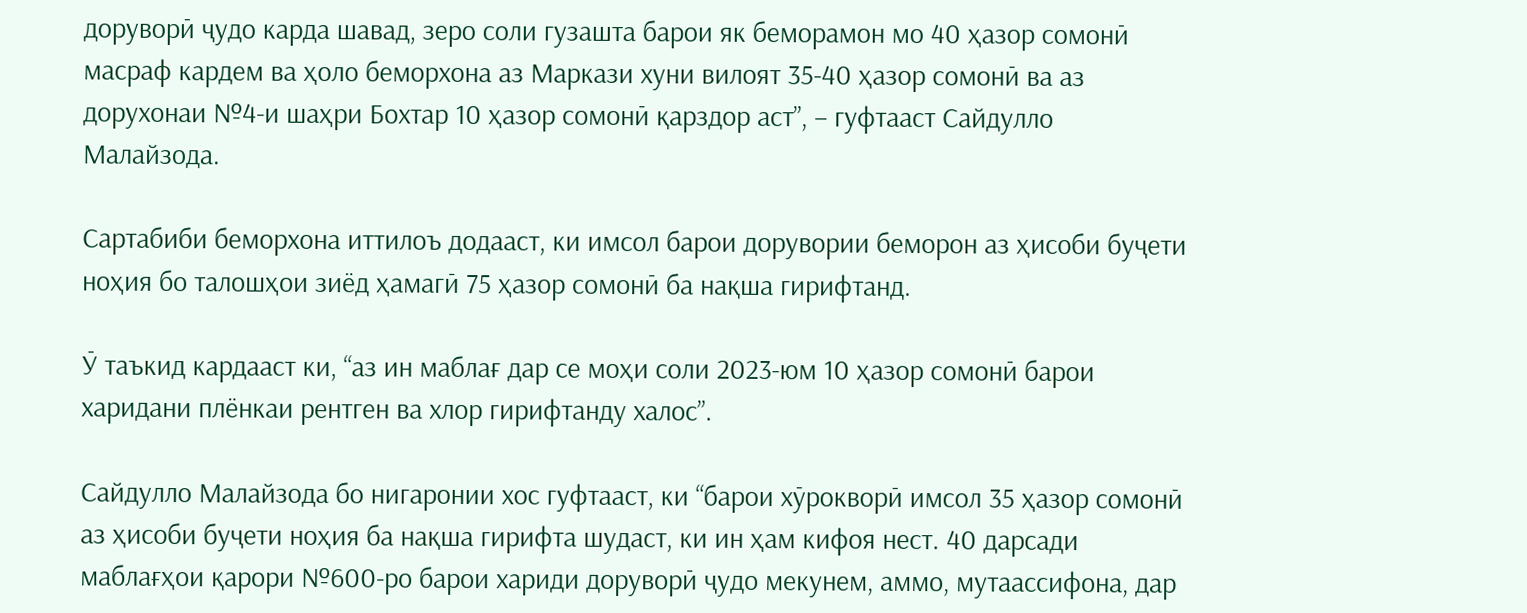доруворӣ ҷудо карда шавад, зеро соли гузашта барои як беморамон мо 40 ҳазор сомонӣ масраф кардем ва ҳоло беморхона аз Маркази хуни вилоят 35-40 ҳазор сомонӣ ва аз дорухонаи №4-и шаҳри Бохтар 10 ҳазор сомонӣ қарздор аст”, – гуфтааст Сайдулло Малайзода.

Сартабиби беморхона иттилоъ додааст, ки имсол барои дорувории беморон аз ҳисоби буҷети ноҳия бо талошҳои зиёд ҳамагӣ 75 ҳазор сомонӣ ба нақша гирифтанд.

Ӯ таъкид кардааст ки, “аз ин маблағ дар се моҳи соли 2023-юм 10 ҳазор сомонӣ барои харидани плёнкаи рентген ва хлор гирифтанду халос”.

Сайдулло Малайзода бо нигаронии хос гуфтааст, ки “барои хӯрокворӣ имсол 35 ҳазор сомонӣ аз ҳисоби буҷети ноҳия ба нақша гирифта шудаст, ки ин ҳам кифоя нест. 40 дарсади маблағҳои қарори №600-ро барои хариди доруворӣ ҷудо мекунем, аммо, мутаассифона, дар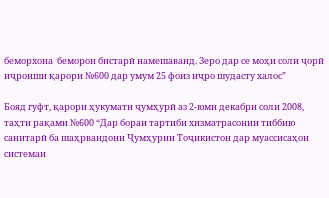беморхона  беморон бистарӣ намешаванд. Зеро дар се моҳи соли ҷорӣ иҷроиши қарори №600 дар умум 25 фоиз иҷро шудасту халос”

Бояд гуфт, қарори ҳукумати ҷумҳурӣ аз 2-юми декабри соли 2008, таҳти рақами №600 “Дар бораи тартиби хизматрасонии тиббию санитарӣ ба шаҳрвандони Ҷумҳурии Тоҷикистон дар муассисаҳои системаи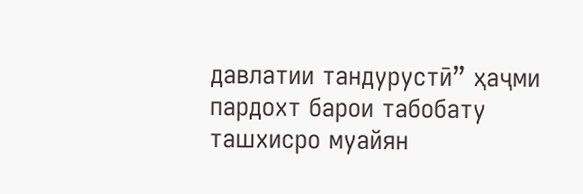давлатии тандурустӣ” ҳаҷми пардохт барои табобату ташхисро муайян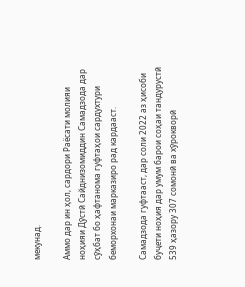мекунад.

Аммо дар ин ҳол, сардори Раёсати молияи ноҳияи Дӯстӣ Сайднизомиддин Самадзода дар сӯҳбат бо ҳафтанома гуфтаҳои сардухтури беморхонаи марказиро рад кардааст.

Самадзода гуфтааст, дар соли 2022 аз ҳисоби буҷети ноҳия дар умум барои соҳаи тандурустӣ 539 ҳазору 307 сомонӣ ва хӯрокворӣ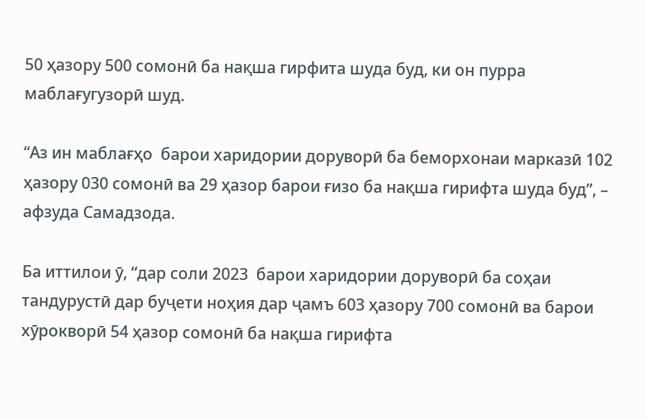50 ҳазору 500 сомонӣ ба нақша гирфита шуда буд, ки он пурра маблағугузорӣ шуд.

“Аз ин маблағҳо  барои харидории доруворӣ ба беморхонаи марказӣ 102  ҳазору 030 сомонӣ ва 29 ҳазор барои ғизо ба нақша гирифта шуда буд”, – афзуда Самадзода.

Ба иттилои ӯ, “дар соли 2023  барои харидории доруворӣ ба соҳаи тандурустӣ дар буҷети ноҳия дар ҷамъ 603 ҳазору 700 сомонӣ ва барои хӯрокворӣ 54 ҳазор сомонӣ ба нақша гирифта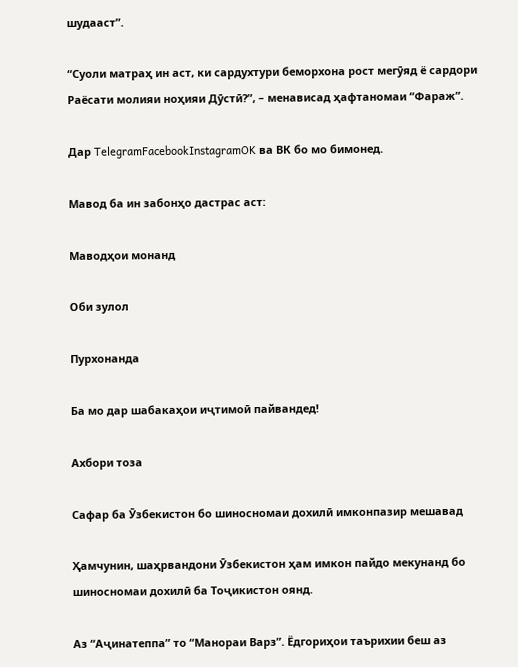шудааст”.

“Суоли матраҳ ин аст, ки сардухтури беморхона рост мегӯяд ё сардори Раёсати молияи ноҳияи Дӯстӣ?”, – менависад ҳафтаномаи “Фараж”.

Дар TelegramFacebookInstagramOK ва ВК бо мо бимонед.

Мавод ба ин забонҳо дастрас аст:

Маводҳои монанд

Оби зулол

Пурхонанда

Ба мо дар шабакаҳои иҷтимоӣ пайвандед!

Ахбори тоза

Сафар ба Ӯзбекистон бо шиносномаи дохилӣ имконпазир мешавад

Ҳамчунин, шаҳрвандони Ӯзбекистон ҳам имкон пайдо мекунанд бо шиносномаи дохилӣ ба Тоҷикистон оянд.

Аз “Аҷинатеппа” то “Манораи Варз”. Ёдгориҳои таърихии беш аз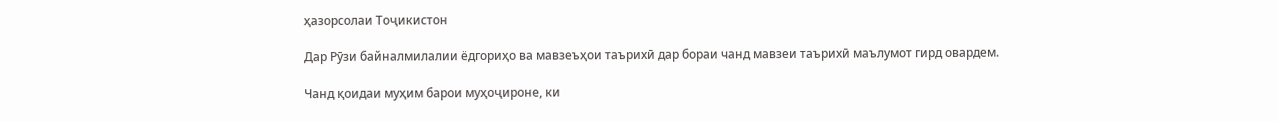ҳазорсолаи Тоҷикистон

Дар Рӯзи байналмилалии ёдгориҳо ва мавзеъҳои таърихӣ дар бораи чанд мавзеи таърихӣ маълумот гирд овардем.

Чанд қоидаи муҳим барои муҳоҷироне, ки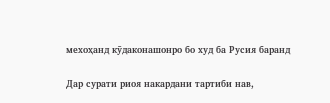мехоҳанд кӯдаконашонро бо худ ба Русия баранд

Дар сурати риоя накардани тартиби нав,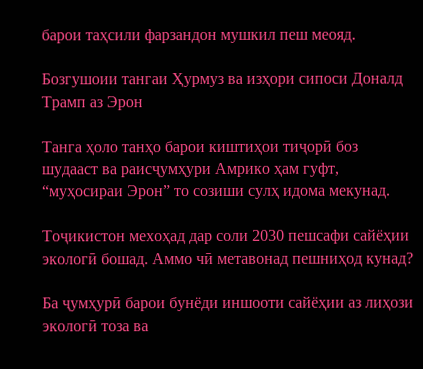барои таҳсили фарзандон мушкил пеш меояд.

Бозгушоии тангаи Ҳурмуз ва изҳори сипоси Доналд Трамп аз Эрон

Танга ҳоло танҳо барои киштиҳои тиҷорӣ боз шудааст ва раисҷумҳури Амрико ҳам гуфт, “муҳосираи Эрон” то созиши сулҳ идома мекунад.

Тоҷикистон мехоҳад дар соли 2030 пешсафи сайёҳии экологӣ бошад. Аммо чӣ метавонад пешниҳод кунад?

Ба ҷумҳурӣ барои бунёди иншооти сайёҳии аз лиҳози экологӣ тоза ва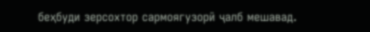беҳбуди зерсохтор сармоягузорӣ ҷалб мешавад.